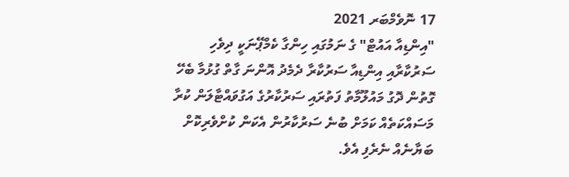17 ނޮވެމްބަރ 2021
"އިންޑިއާ އައުޓް" ގެ ނަމުގައި ހިންގާ ކެމްޕޭނަކީ ދިވެހި ސަރުކާރާއި އިންޑިއާ ސަރުކާރާ ދެމެދު އޮންނަ ގާތް ގުޅުމާ ބެހޭ ގޮތުން ދޮގު މައުލޫމާތު ފަތުރައި ސަރުކާރުގެ އަގުވައްޓާލަން ކުރާ މަސައްކަތެއް ކަމަށް ބުނެ ސަރުކާރުން އެކަން ކުށްވެރިކޮށް ބަޔާނެއް ނެރެފި އެވެ.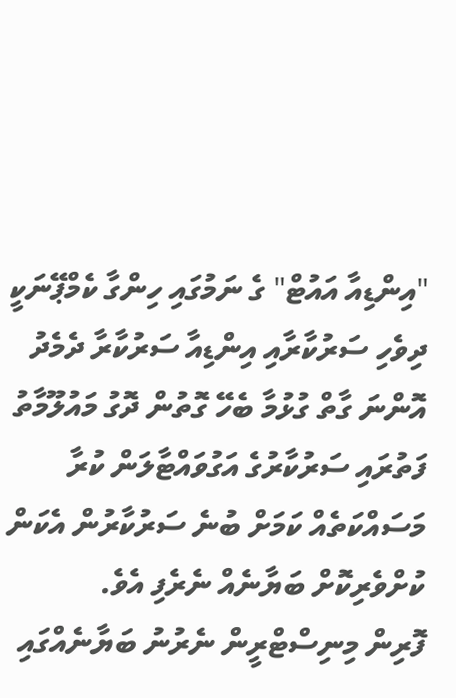"އިންޑިއާ އައުޓް" ގެ ނަމުގައި ހިންގާ ކެމްޕޭނަކީ ދިވެހި ސަރުކާރާއި އިންޑިއާ ސަރުކާރާ ދެމެދު އޮންނަ ގާތް ގުޅުމާ ބެހޭ ގޮތުން ދޮގު މައުލޫމާތު ފަތުރައި ސަރުކާރުގެ އަގުވައްޓާލަން ކުރާ މަސައްކަތެއް ކަމަށް ބުނެ ސަރުކާރުން އެކަން ކުށްވެރިކޮށް ބަޔާނެއް ނެރެފި އެވެ.
ފޮރިން މިނިސްޓްރީން ނެރުނު ބަޔާނެއްގައި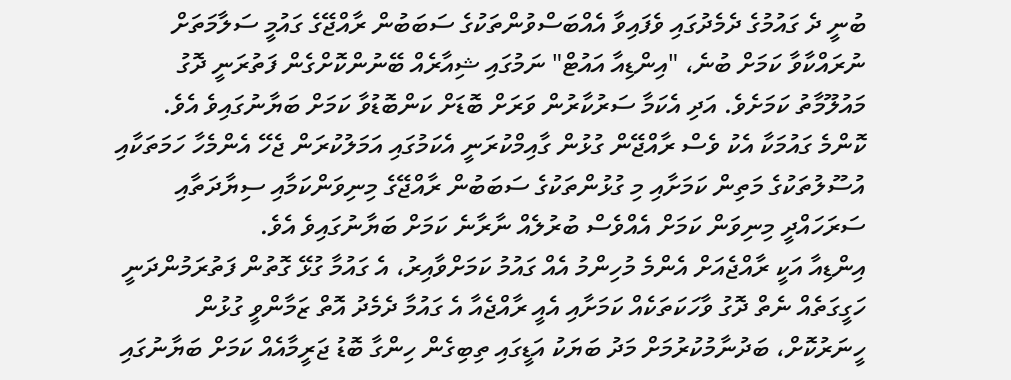ބުނީ ދެ ގައުމުގެ ދެމެދުގައި ވެފައިވާ އެއްބަސްވުންތަކުގެ ސަބަބުން ރާއްޖޭގެ ގައުމީ ސަލާމަތަށް ނުރައްކާވާ ކަމަށް ބުނެ، "އިންޑިއާ އައުޓް" ނަމުގައި ޝިއާރެއް ބޭނުންކޮށްގެން ފަތުރަނީ ދޮގު މައުލޫމާތު ކަމަށެވެ. އަދި އެކަމާ ސަރުކާރުން ވަރަށް ބޮޑަށް ކަންބޮޑުވާ ކަމަށް ބަޔާނުގައިވެ އެވެ.
ކޮންމެ ގައުމަކާ އެކު ވެސް ރާއްޖޭން ގުޅުން ގާއިމްކުރަނީ އެކަމުގައި އަމަލުކުރަން ޖެހޭ އެންމެހާ ހަމަތަކާއި އުސޫލުތަކުގެ މަތިން ކަމަށާއި މި ގުޅުންތަކުގެ ސަބަބުން ރާއްޖޭގެ މިނިވަންކަމާއި ސިޔާދަތާއި ސަރަހައްދީ މިނިވަން ކަމަށް އެއްވެސް ބުރުލެއް ނާރާނެ ކަމަށް ބަޔާނުގައިވެ އެވެ.
އިންޑިއާ އަކީ ރާއްޖެއަށް އެންމެ މުހިންމު އެއް ގައުމު ކަމަށްވާއިރު، އެ ގައުމާ ގުޅޭ ގޮތުން ފަތުރަމުންދަނީ ހަގީގަތެއް ނެތް ދޮގު ވާހަކަތަކެއް ކަމަށާއި އެއީ ރާއްޖެއާ އެ ގައުމާ ދެމެދު އޮތް ޒަމާންވީ ގުޅުން ހީނަރުކޮށް، ބަދުނާމުކުރުމަށް މަދު ބަޔަކު އަޑީގައި ތިބިގެން ހިންގާ ބޮޑު ޖަރީމާއެއް ކަމަށް ބަޔާނުގައި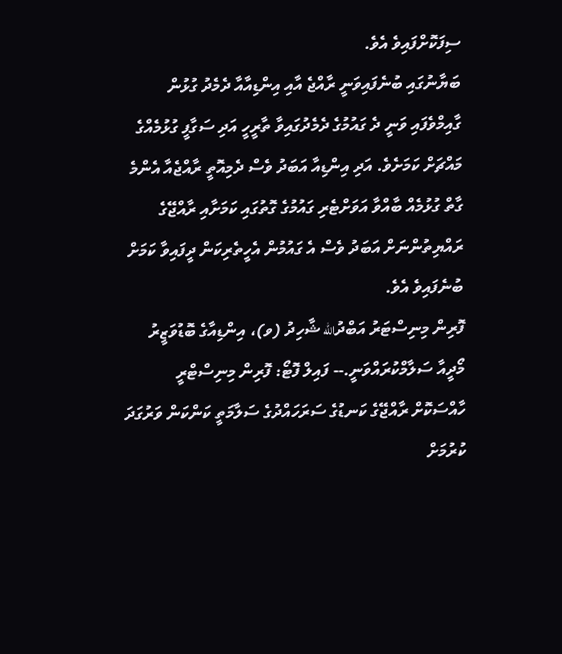ސިފަކޮށްފައިވެ އެވެ.
ބަޔާނުގައި ބުނެފައިވަނީ ރާއްޖެ އާއި އިންޑިއާއާ ދެމެދު ގުޅުން ގާއިމްވެފައި ވަނީ ދެ ގައުމުގެ ދެމެދުގައިވާ ތާރީހީ އަދި ސަގާފީ ގުޅުމެއްގެ މައްޗަށް ކަމަށެވެ. އަދި އިންޑިއާ އަބަދު ވެސް ދެމިއޮތީ ރާއްޖެއާ އެންމެ ގާތް ގުޅުމެއް ބާއްވާ އަވަށްޓެރި ގައުމުގެ ގޮތުގައި ކަމަށާއި ރާއްޖޭގެ ރައްޔިތުންނަށް އަބަދު ވެސް އެ ގައުމުން އެހީތެރިކަން ދީފައިވާ ކަމަށް ބުނެފައިވެ އެވެ.
ފޮރިން މިނިސްޓަރު އަބްދުالله ޝާހިދު (ވ)، އިންޑިއާގެ ބޮޑުވަޒީރު މޯދީއާ ސަލާމްކުރައްވަނީ.-- ފައިލް ފޮޓޯ: ފޮރިން މިނިސްޓްރީ
ހާއްސަކޮށް ރާއްޖޭގެ ކަނޑުގެ ސަރަހައްދުގެ ސަލާމަތީ ކަންކަން ވަރުގަދަ ކުރުމަށް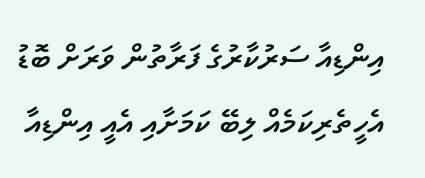އިންޑިއާ ސަރުކާރުގެ ފަރާތުން ވަރަށް ބޮޑު އެހީތެރިކަމެއް ލިބޭ ކަމަށާއި އެއީ އިންޑިއާ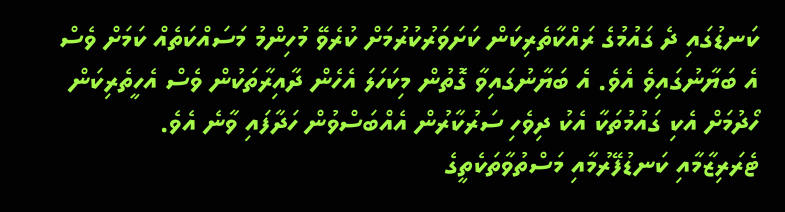ކަނޑުގައި ދެ ގައުމުގެ ރައްކާތެރިކަން ކަށަވަރުކުރުމަށް ކުރެވޭ މުހިންމު މަސައްކަތެއް ކަމަށް ވެސް އެ ބަޔާނުގައިވެ އެވެ. އެ ބަޔާނުގައިވާ ގޮތުން މިކަހަލަ އެހެން ދާއިރާތަކުން ވެސް އެހީތެރިކަން ހޯދުމަށް އެކި ގައުމުތަކާ އެކު ދިވެހި ސަރުކާރުން އެއްބަސްވުން ހަދާފައި ވާނެ އެވެ.
ޓެރަރިޒާމާއި ކަނޑުފޭރުމާއި މަސްތުވާތަކެތީގެ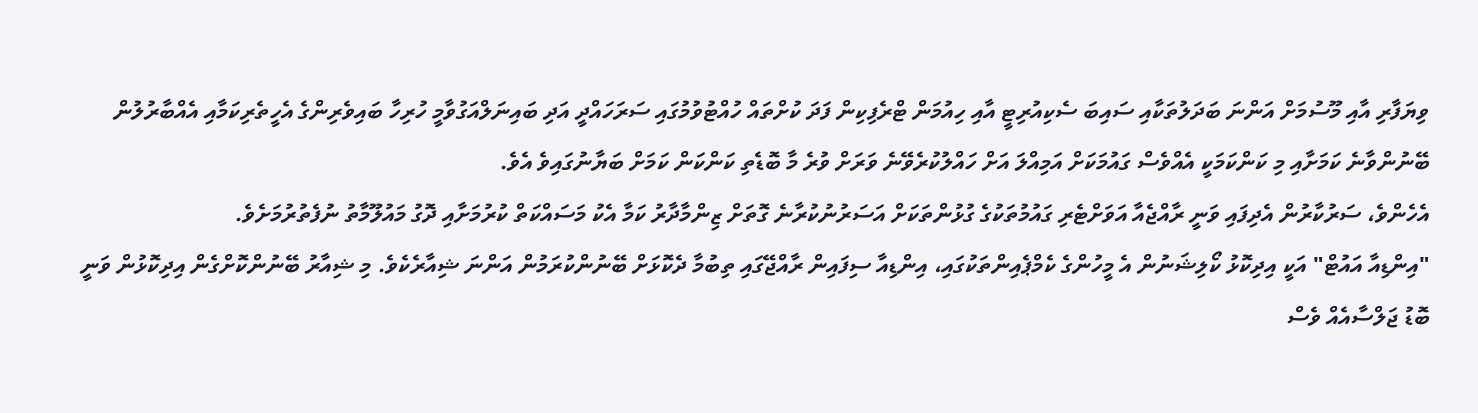ވިޔަފާރި އާއި މޫސުމަށް އަންނަ ބަދަލުތަކާއި ސައިބަ ސެކިއުރިޓީ އާއި ހިއުމަން ޓްރެފިކިން ފަދަ ކުށްތައް ހުއްޓުވުމުގައި ސަރަހައްދީ އަދި ބައިނަލްއަގުވާމީ ހުރިހާ ބައިވެރިންގެ އެހީތެރިކަމާއި އެއްބާރުލުން ބޭނުންވާނެ ކަމަށާއި މި ކަންކަމަކީ އެއްވެސް ގައުމަކަށް އަމިއްލަ އަށް ހައްލުކުރެވޭނެ ވަރަށް ވުރެ މާ ބޮޑެތި ކަންކަން ކަމަށް ބަޔާނުގައިވެ އެވެ.
އެހެންވެ، ސަރުކާރުން އެދިފައި ވަނީ ރާއްޖެއާ އަވަށްޓެރި ގައުމުތަކުގެ ގުޅުންތަކަށް އަސަރުނުކުރާނެ ގޮތަށް ޒިންމާދާރު ކަމާ އެކު މަސައްކަތް ކުރުމަށާއި ދޮގު މައުލޫމާތު ނުފެތުރުމަށެވެ.
"އިންޑިއާ އައުޓް" އަކީ އިދިކޮޅު ކޯލިޝަނުން އެ މީހުންގެ ކެމްޕެއިންތަކުގައި، އިންޑިއާ ސިފައިން ރާއްޖޭގައި ތިބުމާ ދެކޮޅަށް ބޭނުންކުރަމުން އަންނަ ޝިއާރެކެވެ. މި ޝިއާރު ބޭނުންކޮށްގެން އިދިކޮޅުން ވަނީ ބޮޑު ޖަލްސާއެއް ވެސް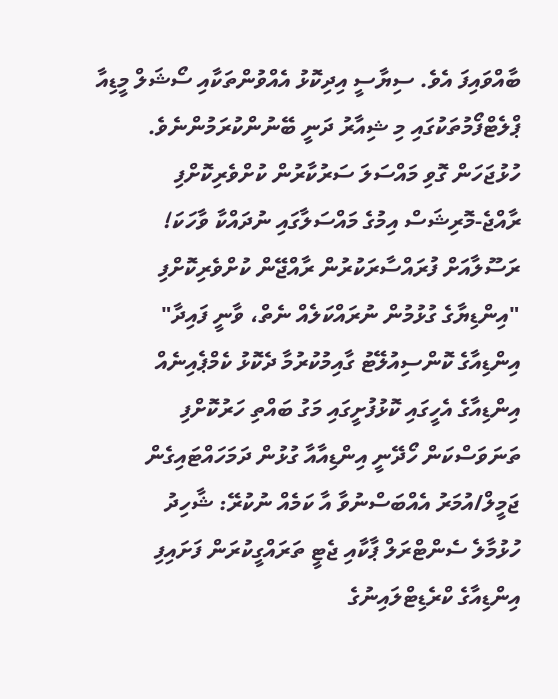ބާއްވައިފަ އެވެ. ސިޔާސީ އިދިކޮޅު އެއްވުންތަކާއި ސޯޝަލް މީޑިއާ ޕްލެޓްފޯމުތަކުގައި މި ޝިއާރު ދަނީ ބޭނުންކުރަމުންނެވެ.
ހުޅުޖަހަން ގޮވި މައްސަލަ ސަރުކާރުން ކުށްވެރިކޮށްފި
ރާއްޖެ-މޮރިޝަސް އިމުގެ މައްސަލާގައި ނުދައްކާ ވާހަކަ!
ރަސޫލާއަށް ފުރައްސާރަކުރުން ރާއްޖޭން ކުށްވެރިކޮށްފި
"އިންޑިޔާގެ ގުޅުމުން ނުރައްކަލެއް ނެތް، ވާނީ ފައިދާ"
އިންޑިއާގެ ކޮންސިއުލޭޓު ގާއިމުކުރުމާ ދެކޮޅު ކެމްޕެއިނެއް
އިންޑިއާގެ އެހީގައި ކޮޅުފުށީގައި މަގު ބައްތި ހަރުކޮށްފި
ތަނަވަސްކަން ހޯދޭނީ އިންޑިއާއާ ގުޅުން ދަމަހައްޓައިގެން
ޖަމީލް/އުމަރު އެއްބަސްނުވާ އާ ކަމެއް ނުކުރޭ: ޝާހިދު
ހުޅުމާލެ ސެންޓްރަލް ޕާކާއި ޖެޓީ ތަރައްގީކުރަން ފަށައިފި
އިންޑިއާގެ ކްރެޑިޓްލައިނުގެ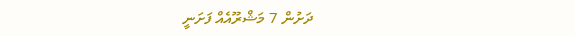ދަށުން 7 މަޝްރޫއެއް ފަށަނީ